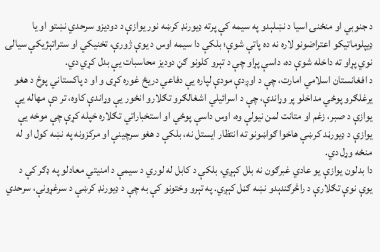د جنوبي او منځنۍ اسیا د نښلېدو په سیمه کې پرته ډیورنډ کرښه نور یوازې د دودیزو سرحدي نښتو او یا ډیپلوماتیکو اعتراضونو لاره نه ده پاتې شوې؛ بلکې دا سیمه اوس د یوې ژورې، تخنیکي او ستراتېژیکې سیالۍ نوي پړاو ته داخله شوې ده، داسې پړاو چې د تېرو کلونو ګڼ دودیز محاسبات یې بدل کړي دي.
د افغانستان اسلامي امارت، چې د اوږدې مودې لپاره یې دفاعي دریځ غوره کړی و او د پاکستاني پوځ د هغو یرغلګرو پوځي مداخلو پر وړاندې، چې د اسرائیلي اشغالګرو تګلارو انځور یې وړاندې کاوه، تر دې مهاله یې یوازې د صبر، زغم او متانت لمن نیولې وه، اوس داسې پوځي او استخباراتي تګلاره خپله کړې چې موخه یې یوازې د ډيورڼد کرښې هاخوا ګواښونو ته انتظار ایستل نه، بلکې د هغو سرچینې او مرکزونه په نښه کول او له منځه وړل دي.
دا بدلون یوازې یو عادي غبرګون نه بلل کېږي، بلکې د کابل له لوري د سیمې د امنیتي معادلو په ډګر کې د یوې نوې تګلارې د راڅرګندېدو نښه ګڼل کېږي. په تېرو وختونو کې به چې د ډیورنډ کرښې د سرغړونې، سرحدي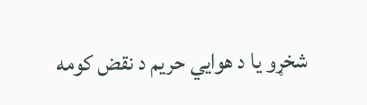شخړو یا د هوايي حریم د نقض کومه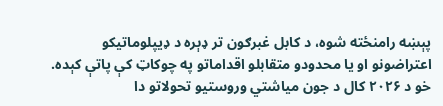پېښه رامنځته شوه، د کابل غبرګون تر ډېره د ډیپلوماتیکو اعتراضونو او یا محدودو متقابلو اقداماتو په چوکاټ کې پاتې کېده.
خو د ۲۰۲۶ کال د جون میاشتي وروستیو تحولاتو دا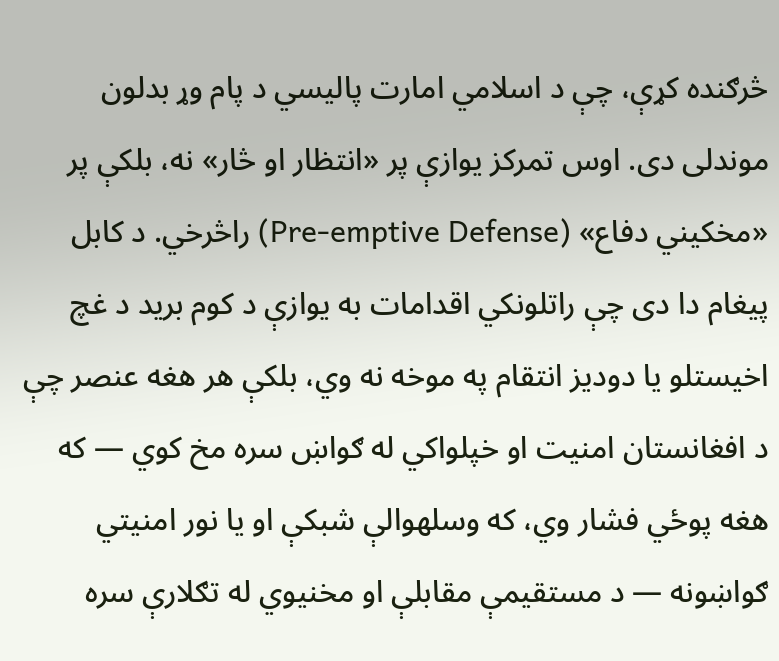څرګنده کړې، چې د اسلامي امارت پالیسي د پام وړ بدلون موندلی دی. اوس تمرکز یوازې پر «انتظار او څار» نه، بلکې پر «مخکیني دفاع» (Pre-emptive Defense) راڅرخي. د کابل پیغام دا دی چې راتلونکي اقدامات به یوازې د کوم برید د غچ اخیستلو یا دودیز انتقام په موخه نه وي، بلکې هر هغه عنصر چې د افغانستان امنیت او خپلواکي له ګواښ سره مخ کوي — که هغه پوځي فشار وي، که وسلهوالې شبکې او یا نور امنیتي ګواښونه — د مستقیمې مقابلې او مخنیوي له تګلارې سره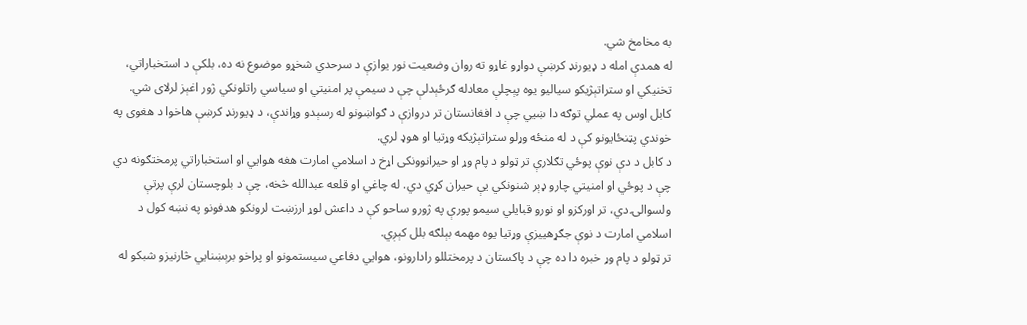به مخامخ شي.
له همدې امله د ډیورنډ کرښې دواړو غاړو ته روان وضعیت نور یوازې د سرحدي شخړو موضوع نه ده، بلکې د استخباراتي، تخنیکي او ستراتېژیکو سیالیو یوه پېچلې معادله ګرځېدلې چې د سیمې پر امنیتي او سیاسي راتلونکي ژور اغېز لرلای شي. کابل اوس په عملي توګه دا ښيي چې د افغانستان تر دروازې د ګواښونو له رسېدو وړاندې، د ډیورنډ کرښې هاخوا د هغوی په خوندي پټنځایونو کې د له منځه وړلو ستراتېژیکه وړتیا او هوډ لري.
د کابل د دې نوې پوځي تګلارې تر ټولو د پام وړ او حیرانوونکی اړخ د اسلامي امارت هغه هوايي او استخباراتي پرمختګونه دي چې د پوځي او امنیتي چارو ډېر شنونکي یې حیران کړي دي. له چاغي او قلعه عبدالله څخه، چې د بلوچستان لرې پرتې ولسوالۍ دي، تر اورکزو او نورو قبایلي سیمو پورې په ژورو ساحو کې د داعش لوړ ارزښت لرونکو هدفونو په نښه کول د اسلامي امارت د نوې جګړهییزې وړتیا یوه مهمه بېلګه بلل کېږي.
تر ټولو د پام وړ خبره دا ده چې د پاکستان د پرمختللو رادارونو، هوايي دفاعي سیستمونو او پراخو برېښنایي څارنیزو شبکو له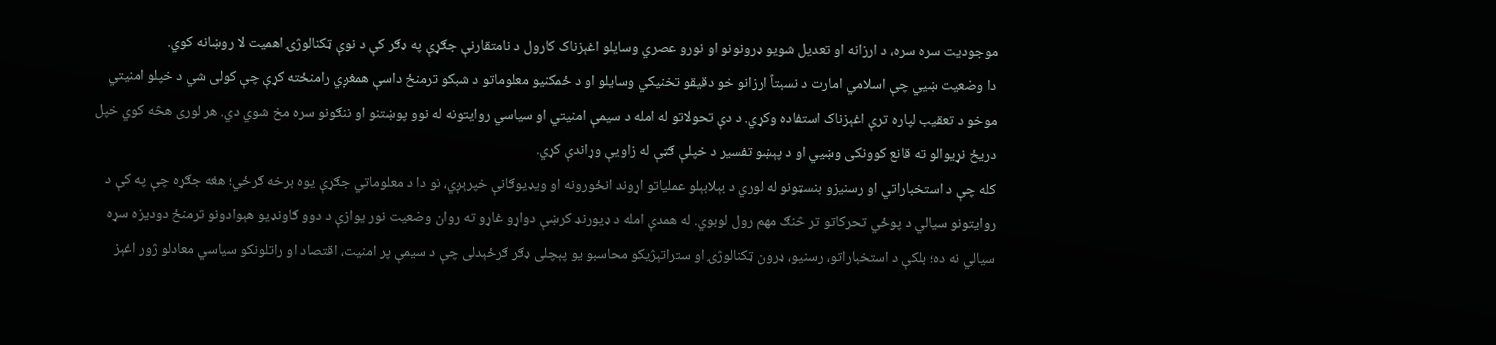موجودیت سره سره، د ارزانه او تعدیل شویو ډرونونو او نورو عصري وسایلو اغېزناک کارول د نامتقارنې جګړې په ډګر کې د نوې ټکنالوژۍ اهمیت لا روښانه کوي.
دا وضعیت ښيي چې اسلامي امارت د نسبتاً ارزانو خو دقیقو تخنیکي وسایلو او د ځمکنیو معلوماتو د شبکو ترمنځ داسې همغږي رامنځته کړې چې کولی شي د خپلو امنیتي موخو د تعقیب لپاره ترې اغېزناک استفاده وکړي. د دې تحولاتو له امله د سیمې امنیتي او سیاسي روایتونه له نوو پوښتنو او ننګونو سره مخ شوي دي. هر لوری هڅه کوي خپل دریځ نړیوالو ته قانع کوونکی وښيي او د پېښو تفسیر د خپلې ګټې له زاویې وړاندې کړي.
کله چې د استخباراتي او رسنیزو بنسټونو له لوري د بېلابېلو عملیاتو اړوند انځورونه او ویډیوګانې خپرېږي، نو دا د معلوماتي جګړې یوه برخه ګرځي؛ هغه جګړه چې په کې د روایتونو سیالي د پوځي تحرکاتو تر څنګ مهم رول لوبوي. له همدې امله د ډیورنډ کرښې دواړو غاړو ته روان وضعیت نور یوازې د دوو ګاونډیو هېوادونو ترمنځ دودیزه سړه سیالي نه ده؛ بلکې د استخباراتو، رسنیو، ډرون ټکنالوژۍ او ستراتېژیکو محاسبو یو پېچلی ډګر ګرځېدلی چې د سیمې پر امنیت، اقتصاد او راتلونکو سیاسي معادلو ژور اغېز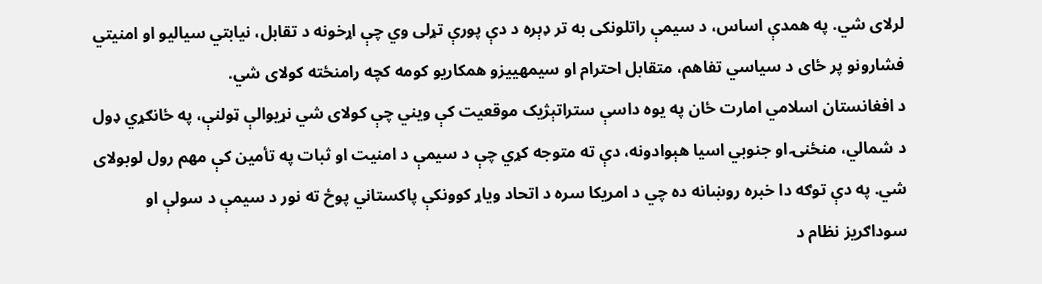لرلای شي. په همدې اساس، د سیمې راتلونکی به تر ډېره د دې پورې تړلی وي چې اړخونه د تقابل، نیابتي سیالیو او امنیتي فشارونو پر ځای د سیاسي تفاهم، متقابل احترام او سیمهییزو همکاریو کومه کچه رامنځته کولای شي.
د افغانستان اسلامي امارت ځان په یوه داسې ستراتېژیک موقعیت کې ویني چې کولای شي نړیوالې ټولنې، په ځانګړي ډول د شمالي، منځنۍ او جنوبي اسیا هېوادونه، دې ته متوجه کړي چې د سیمې د امنیت او ثبات په تأمین کې مهم رول لوبولای شي. په دې توګه دا خبره روښانه ده چي د امریکا سره د اتحاد ویاړ کوونکې پاکستاني پوځ ته نور د سیمې د سولې او سوداګریز نظام د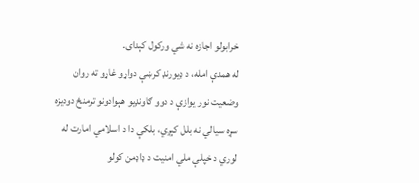خرابولو اجازه نه شي ورکول کېدای.
له همدې امله، د ډیورنډ کرښې دواړو غاړو ته روان وضعیت نور یوازې د دوو ګاونډیو هېوادونو ترمنځ دودیزه سړه سیالي نه بلل کېږي، بلکې دا د اسلامي امارت له لوري د خپلې ملي امنیت د ډاډمن کولو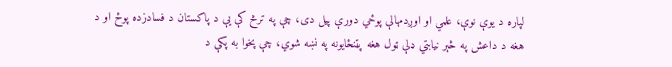لپاره د یوې نوې، علمي او اوږدمهالې پوځي دورې پیل دی، چې په ترڅ کې یې د پاکستان د فسادزده پوځ او د هغه د داعش په څېر نیابتي ډلې ټول هغه پټنځایونه په نښه شوي، چې پخوا به پکې د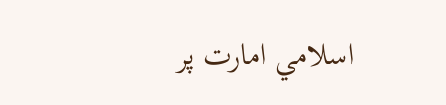اسلامي امارت پر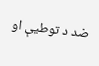ضد د توطیې او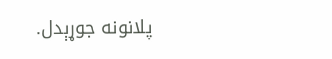پلانونه جوړېدل.